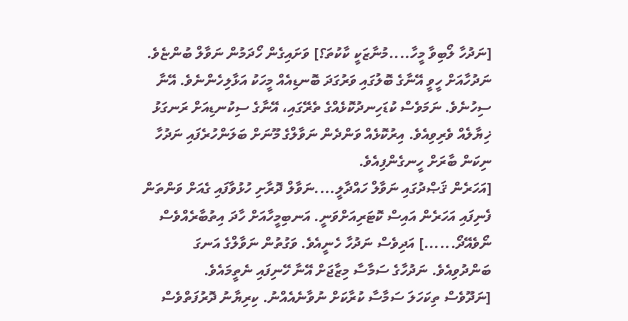[ނަދުހާ ލޯބިވާ މީހާ....މުނާޒަކީ ކާކުތަ؟] ވަށައިގެން ހޯދަމުން ނަވާލް ބުންޏެވެ. ނަދުހާއަށް ހީވީ އޭނާގެ ބޮލުގައި ވަރުގަދަ ބޮނޑިއެއް މީހަކު އަޅާލިހެންނެވެ. އޭނާ ސިހުނެވެ. ނަމަވެސް ކުޑަހިނދުކޮޅެއްގެ ތެރޭގައި، އޭނާގެ ސިކުނޑިއަށް ރަނގަޅު ޚިޔާލެއް ވެރިވިއެވެ. އިރުކޮޅެއް ވަންދެން ނަވާލްގެ މޫނަށް ބަލަންހުރެފައި ނަދުހާ ނިކަން ބާރަށް ހީނގެންފިއެވެ.
[އަހަރެން ޤަޞްދުގައި ނަވާލް ހައްދާލީ....ނަވާލް ދޮރާށި ހުޅުވާފައި ގެއަށް ވަންތަން ފެނިފައި އަހަރެން އައިސް ކޮޓަރިއަށްވަނީ. އަނބިމީހާއަށް ހާދަ އިތުބާރެއްވެސް ނޯވެއޭދޯ......] އަދިވެސް ނަދުހާ ހެނީއެވެ. ވަގުތުން ނަވާލްގެ އަނގަ ބަންދުވިއެވެ. ނަދުހާގެ ސަމާސާ މިޒާޖަށް އޭނާ ހޭނިފައި ނެތީމައެވެ.
[ނަދޫވެސް ތިކަހަލަ ސަމާސާ ކުރާކަށް ނުވާނެއެއްނު. ކިރިޔާނު ދޮރުފަތްވެސް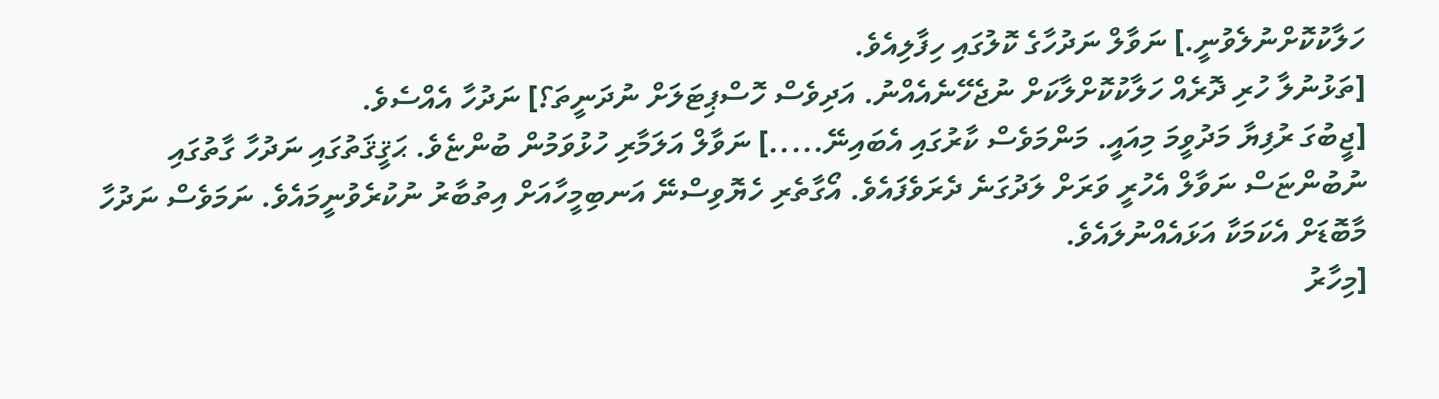ހަލާކުކޮށްނުލެވުނީ.] ނަވާލް ނަދުހާގެ ކޮލުގައި ހިފާލިއެވެ.
[ތަޅުނުލާ ހުރި ދޮރެއް ހަލާކުކޮށްލާކަށް ނުޖެހޭނެއެއްނު. އަދިވެސް ހޮސްޕިޓަލަށް ނުދަނީތަ؟] ނަދުހާ އެއްސެވެ.
[ޖީބުގަ ރުފިޔާ މަދުވީމަ މިއައީ. މަންމަވެސް ކާރުގައި އެބައިނޭ.....] ނަވާލް އަލަމާރި ހުޅުވަމުން ބުންޏެވެ. ޙަޤީޤަތުގައި ނަދުހާ ގާތުގައި ނުބުންޏަސް ނަވާލް އެހުރީ ވަރަށް ލަދުގަނެ ދެރަވެފައެވެ. އޯގާތެރި ހެޔޮވިސްނޭ އަނބިމީހާއަށް އިތުބާރު ނުކުރެވުނީމައެވެ. ނަމަވެސް ނަދުހާ މާބޮޑަށް އެކަމަކާ އަޅައެއްނުލައެވެ.
[މިހާރު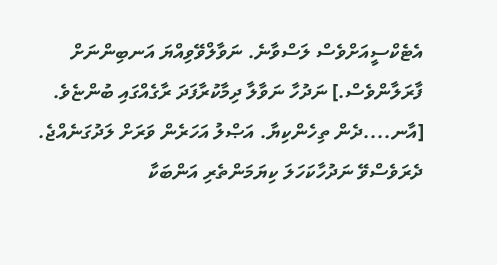އެޓެކްސީއަށްވެސް ލަސްވާނެ. ނަވާލްވޭވިއްޔަ އަނބިންނަށް ފާރަލާންވެސް.] ނަދުހާ ނަވާލާ ދިމާކުރާފަދަ ރާގެއްގައި ބުންޏެވެ.
[އާނ....ދެން ތިހެންކިޔާ. އަޞްލު އަހަރެން ވަރަށް ލަދުގަނެއްޖެ. ދެރަވެސްވޭ ނަދުހާކަހަލަ ކިޔަމަންތެރި އަންބަކާ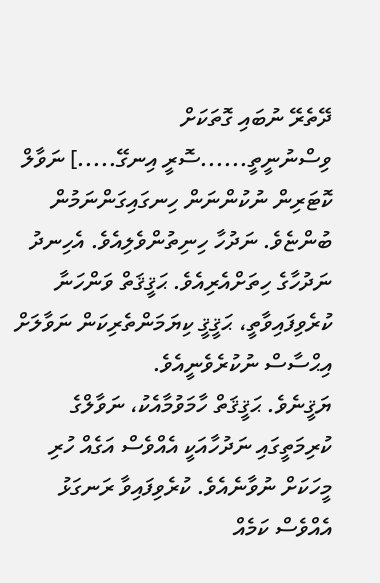ދޭތެރޭ ނުބައި ގޮތަކަށް ވިސްނުނީތީ......ސޮރީ އިނގޭ.....] ނަވާލް ކޮޓަރިން ނުކުންނަން ހިނގައިގަންނަމުން ބުންޏެވެ. ނަދުހާ ހިނިތުންވެލިއެވެ. އެހިނދު ނަދުހާގެ ހިތަށްއެރިއެވެ. ޙަޤީޤަތް ވަންހަނާ ކުރެވިފައިވާތީ، ޙަޤީޤީ ކިޔަމަންތެރިކަން ނަވާލަށް އިޙްސާސް ނުކުރެވެނީއެވެ.
ޔަޤީނެވެ. ޙަޤީޤަތް ހާމަވުމާއެކު، ނަވާލްގެ ކުރިމަތީގައި ނަދުހާއަކީ އެއްވެސް އަގެއް ހުރި މީހަކަށް ނުވާނެއެވެ. ކުރެވިފައިވާ ރަނގަޅު އެއްވެސް ކަމެއް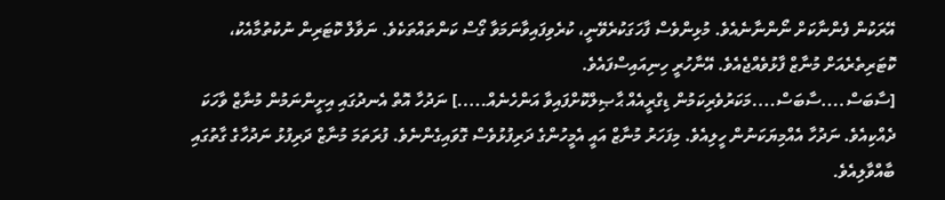އޭރަކުން ފެންނާކަށް ނޯންނާނެއެވެ. މުޅިންވެސް ފާހަގަކުރެވޭނީ، ކުރެވިފައިވާނަމަވާ ގޯސް ކަންތައްތަކެވެ. ނަވާލް ކޮޓަރިން ނުކުތުމާއެކު، ކޮޓަރިތެރެއަށް މުނާޒް ފާޅުވެއްޖެއެވެ. އޭނާހުރީ ހިނިއައިސްފައެވެ.
[ސާބަސް....ސާބަސް....މަކަރުވެރިކަމުން ޑިގްރީއެއް ޙާޞިލްކޮށްފައިވާ އަންހެނެއް.....] ނަދުހާ އޮތް އެނދުގައި އިށީންނަމުން މުނާޒް ވާހަކަ ދެއްކިއެވެ. ނަދުހާ އެއްމިޔަކަނުން ހީލިއެވެ. މިފަހަރު މުނާޒް އައީ އެމީހުންގެ ދަރިފުޅުވެސް ގޮވައިގެންނެވެ. ފުރަތަމަ މުނާޒް ދަރިފުޅު ނަދުހާގެ ގާތުގައި ބާއްވާލިއެވެ.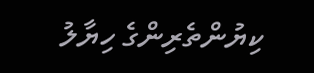ކިޔުންތެރިންގެ ހިޔާލު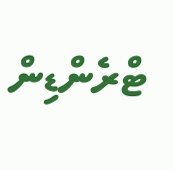ޓްރެންޑިން